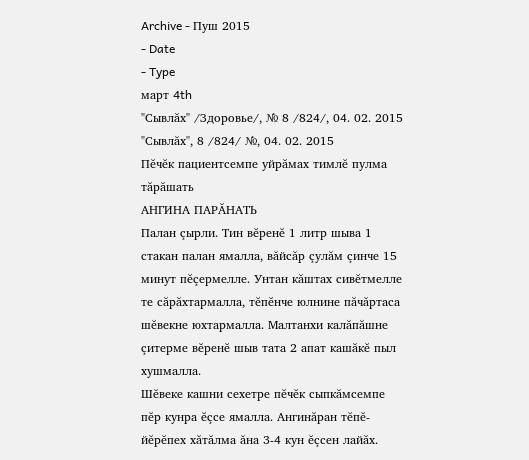Archive - Пуш 2015
- Date
- Type
март 4th
"Сывлăх" /Здоровье/, № 8 /824/, 04. 02. 2015
"Сывлăх", 8 /824/ №, 04. 02. 2015
Пĕчĕк пациентсемпе уйрăмах тимлĕ пулма тăрăшать
АНГИНА ПАРĂНАТЬ
Палан çырли. Тин вĕренĕ 1 литр шыва 1 стакан палан ямалла, вăйсăр çулăм çинче 15 минут пĕçермелле. Унтан кăштах сивĕтмелле те сăрăхтармалла, тĕпĕнче юлнине пăчăртаса шĕвекне юхтармалла. Малтанхи калăпăшне çитерме вĕренĕ шыв тата 2 апат кашăкĕ пыл хушмалла.
Шĕвеке кашни сехетре пĕчĕк сыпкăмсемпе пĕр кунра ĕçсе ямалла. Ангинăран тĕпĕ-йĕрĕпех хăтăлма ăна 3-4 кун ĕçсен лайăх.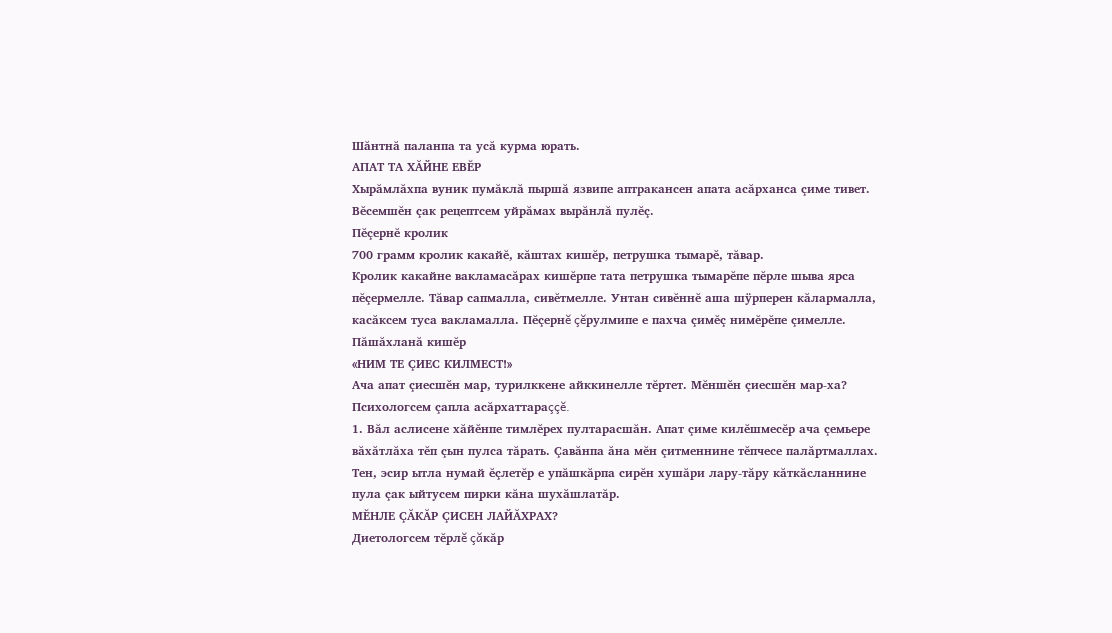Шăнтнă паланпа та усă курма юрать.
АПАТ ТА ХĂЙНЕ ЕВĔР
Хырăмлăхпа вуник пумăклă пыршă язвипе аптракансен апата асăрханса çиме тивет. Вĕсемшĕн çак рецептсем уйрăмах вырăнлă пулĕç.
Пĕçернĕ кролик
700 грамм кролик какайĕ, кăштах кишĕр, петрушка тымарĕ, тăвар.
Кролик какайне вакламасăрах кишĕрпе тата петрушка тымарĕпе пĕрле шыва ярса пĕçермелле. Тăвар сапмалла, сивĕтмелле. Унтан сивĕннĕ аша шÿрперен кăлармалла, касăксем туса вакламалла. Пĕçернĕ çĕрулмипе е пахча çимĕç нимĕрĕпе çимелле.
Пăшăхланă кишĕр
«НИМ ТЕ ÇИЕС КИЛМЕСТ!»
Ача апат çиесшĕн мар, турилккене айккинелле тĕртет. Мĕншĕн çиесшĕн мар-ха? Психологсем çапла асăрхаттараççĕ.
1. Вăл аслисене хăйĕнпе тимлĕрех пултарасшăн. Апат çиме килĕшмесĕр ача çемьере вăхăтлăха тĕп çын пулса тăрать. Çавăнпа ăна мĕн çитменнине тĕпчесе палăртмаллах. Тен, эсир ытла нумай ĕçлетĕр е упăшкăрпа сирĕн хушăри лару-тăру кăткăсланнине пула çак ыйтусем пирки кăна шухăшлатăр.
МĔНЛЕ ÇĂКĂР ÇИСЕН ЛАЙĂХРАХ?
Диетологсем тĕрлĕ çăкăр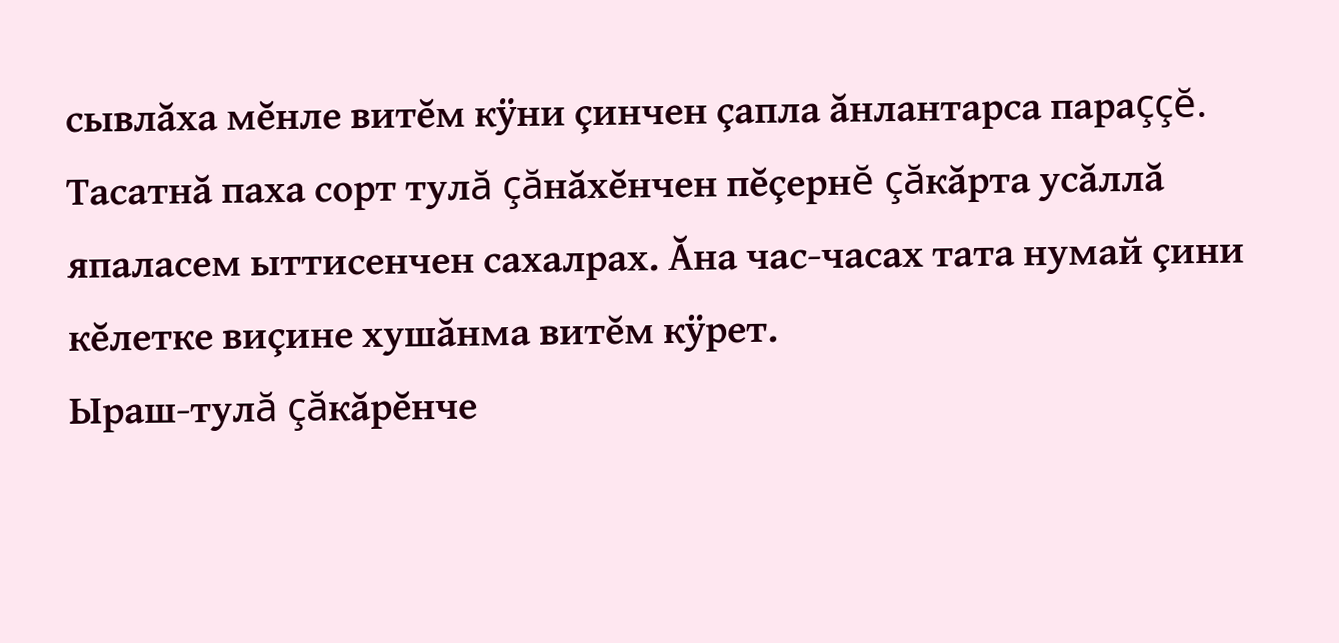сывлăха мĕнле витĕм кÿни çинчен çапла ăнлантарса параççĕ.
Тасатнă паха сорт тулă çăнăхĕнчен пĕçернĕ çăкăрта усăллă япаласем ыттисенчен сахалрах. Ăна час-часах тата нумай çини кĕлетке виçине хушăнма витĕм кÿрет.
Ыраш-тулă çăкăрĕнче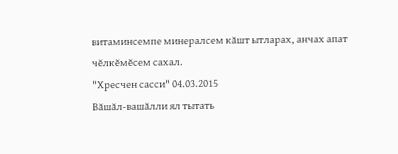витаминсемпе минералсем кăшт ытларах, анчах апат чĕлкĕмĕсем сахал.
"Хресчен сасси" 04.03.2015
Вăшăл-вашăлли ял тытать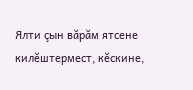Ялти çын вăрăм ятсене килĕштермест, кĕскине,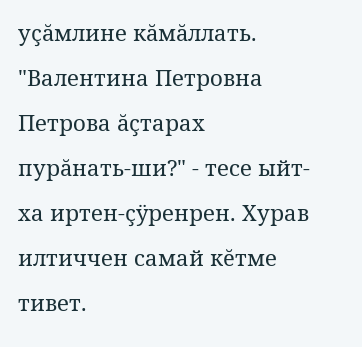уçăмлине кăмăллать. "Валентина Петровна Петрова ăçтарах пурăнать-ши?" - тесе ыйт-ха иртен-çÿренрен. Хурав илтиччен самай кĕтме тивет.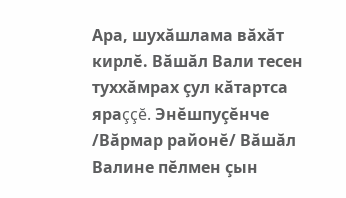Ара, шухăшлама вăхăт кирлĕ. Вăшăл Вали тесен туххăмрах çул кăтартса яраççĕ. Энĕшпуçĕнче /Вăрмар районĕ/ Вăшăл Валине пĕлмен çын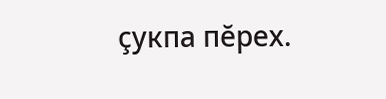çукпа пĕрех.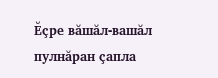Ĕçре вăшăл-вашăл пулнăран çапла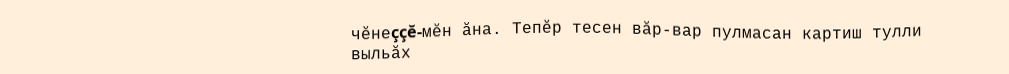чĕнеççĕ-мĕн ăна. Тепĕр тесен вăр-вар пулмасан картиш тулли выльăх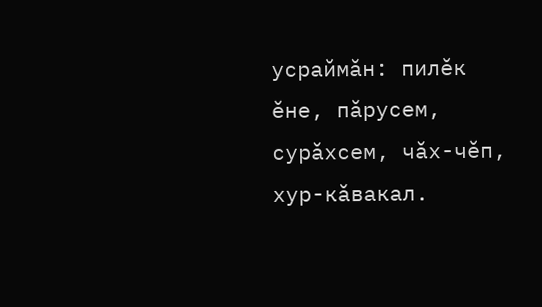усраймăн: пилĕк ĕне, пăрусем, сурăхсем, чăх-чĕп, хур-кăвакал.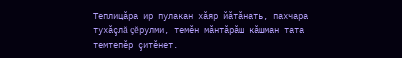Теплицăра ир пулакан хăяр йăтăнать, пахчара тухăçлă çĕрулми, темĕн мăнтăрăш кăшман тата темтепĕр çитĕнет.